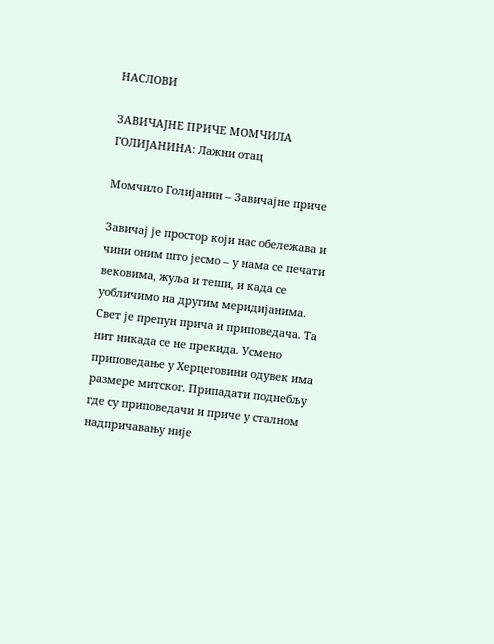НАСЛОВИ

ЗАВИЧАЈНЕ ПРИЧЕ МОМЧИЛА ГОЛИЈАНИНА: Лажни отац

Момчило Голијанин – Завичајне приче

Завичај је простор који нас обележава и чини оним што јесмо – у нама се печати вековима, жуља и теши, и када се уобличимо на другим меридијанима. Свет је препун прича и приповедача. Та нит никада се не прекида. Усмено приповедање у Херцеговини одувек има размере митског. Припадати поднебљу где су приповедачи и приче у сталном надпричавању није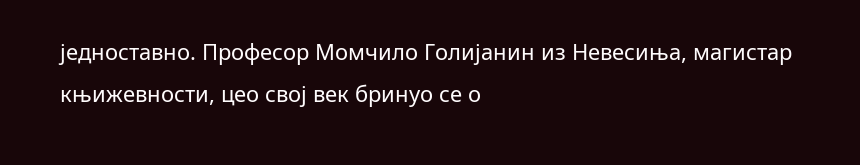једноставно. Професор Момчило Голијанин из Невесиња, магистар књижевности, цео свој век бринуо се о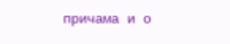причама и о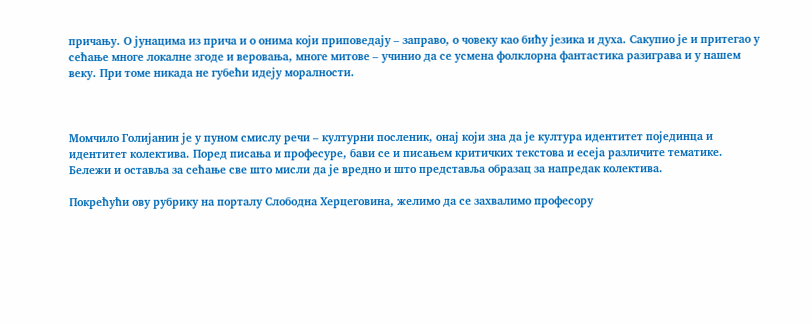причању. О јунацима из прича и о онима који приповедају – заправо, о човеку као бићу језика и духа. Сакупио је и притегао у сећање многе локалне згоде и веровања, многе митове – учинио да се усмена фолклорна фантастика разиграва и у нашем веку. При томе никада не губећи идеју моралности.



Момчило Голијанин је у пуном смислу речи – културни посленик, онај који зна да је култура идентитет појединца и идентитет колектива. Поред писања и професуре, бави се и писањем критичких текстова и есеја различите тематике. Бележи и оставља за сећање све што мисли да је вредно и што представља образац за напредак колектива.

Покрећући ову рубрику на порталу Слободна Херцеговина, желимо да се захвалимо професору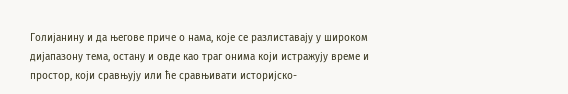Голијанину и да његове приче о нама, које се разлиставају у широком дијапазону тема, остану и овде као траг онима који истражују време и простор, који сравњују или ће сравњивати историјско-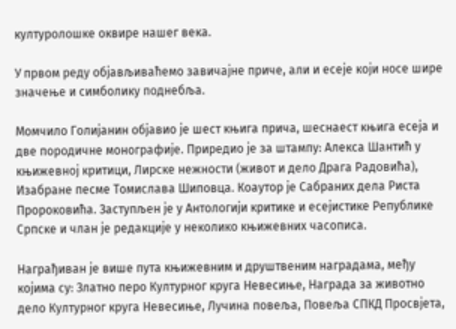културолошке оквире нашег века.

У првом реду објављиваћемо завичајне приче, али и есеје који носе шире значење и симболику поднебља.

Момчило Голијанин објавио је шест књига прича, шеснаест књига есеја и две породичне монографије. Приредио је за штампу: Алекса Шантић у књижевној критици, Лирске нежности (живот и дело Драга Радовића), Изабране песме Томислава Шиповца. Коаутор је Сабраних дела Риста Пророковића. Заступљен је у Антологији критике и есејистике Републике Српске и члан је редакције у неколико књижевних часописа.

Награђиван је више пута књижевним и друштвеним наградама, међу којима су: Златно перо Културног круга Невесиње, Награда за животно дело Културног круга Невесиње, Лучина повеља, Повеља СПКД Просвјета,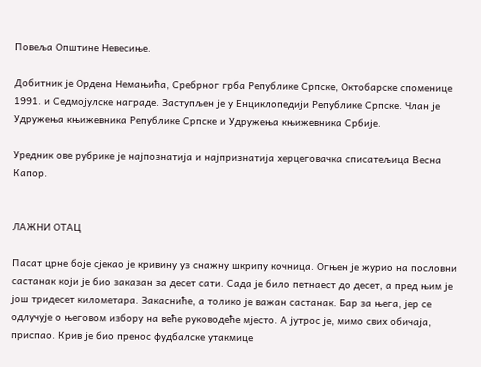Повеља Општине Невесиње.

Добитник је Ордена Немањића, Сребрног грба Републике Српске, Октобарске споменице 1991. и Седмојулске награде. Заступљен је у Енциклопедији Републике Српске. Члан је Удружења књижевника Републике Српске и Удружења књижевника Србије.

Уредник ове рубрике је најпознатија и најпризнатија херцеговачка списатељица Весна Капор.


ЛАЖНИ ОТАЦ

Пасат црне боје сјекао је кривину уз снажну шкрипу кочница. Огњен је журио на пословни састанак који је био заказан за десет сати. Сада је било петнаест до десет, а пред њим је још тридесет километара. Закасниће, а толико је важан састанак. Бар за њега, јер се одлучује о његовом избору на веће руководеће мјесто. А јутрос је, мимо свих обичаја, приспао. Крив је био пренос фудбалске утакмице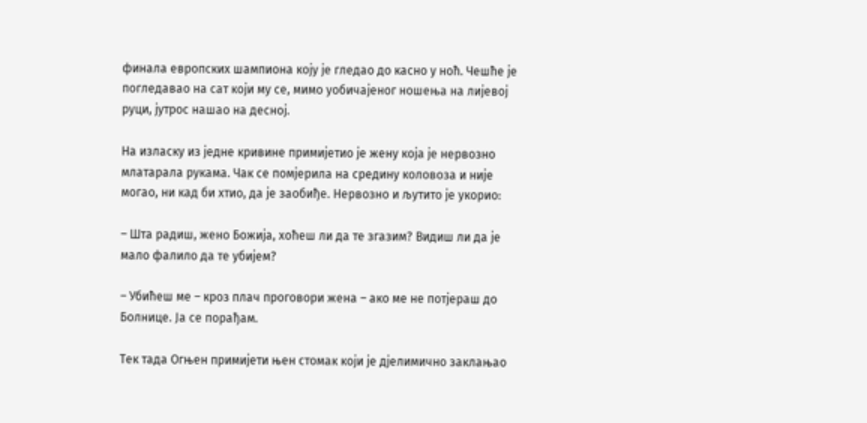финала европских шампиона коју је гледао до касно у ноћ. Чешће је погледавао на сат који му се, мимо уобичајеног ношења на лијевој руци, јутрос нашао на десној.

На изласку из једне кривине примијетио је жену која је нервозно млатарала рукама. Чак се помјерила на средину коловоза и није могао, ни кад би хтио, да је заобиђе. Нервозно и љутито је укорио:

– Шта радиш, жено Божија, хоћеш ли да те згазим? Видиш ли да је мало фалило да те убијем?

– Убићеш ме – кроз плач проговори жена – ако ме не потјераш до Болнице. Ја се порађам.

Тек тада Огњен примијети њен стомак који је дјелимично заклањао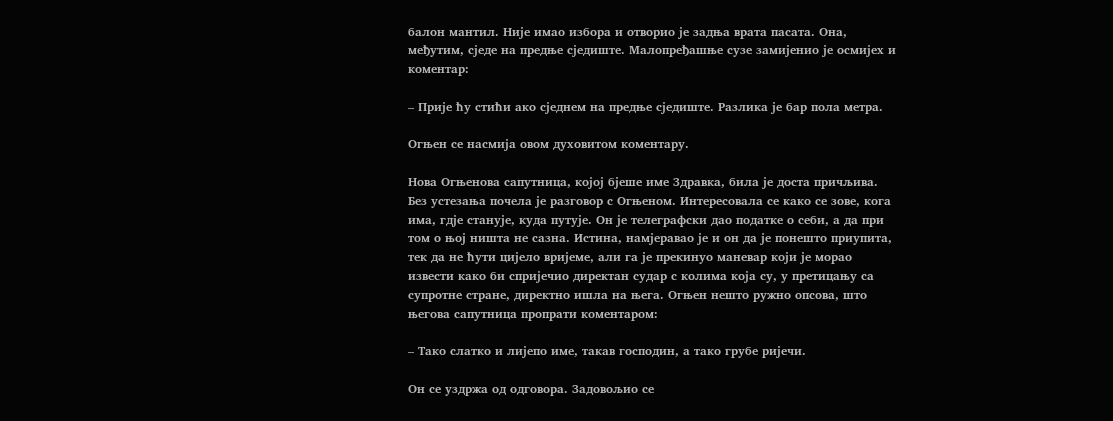балон мантил. Није имао избора и отворио је задња врата пасата. Она, међутим, сједе на предње сједиште. Малопређашње сузе замијенио је осмијех и коментар:

– Прије ћу стићи ако сједнем на предње сједиште. Разлика је бар пола метра.

Огњен се насмија овом духовитом коментару.

Нова Огњенова сапутница, којој бјеше име Здравка, била је доста причљива. Без устезања почела је разговор с Огњеном. Интересовала се како се зове, кога има, гдје станује, куда путује. Он је телеграфски дао податке о себи, а да при том о њој ништа не сазна. Истина, намјеравао је и он да је понешто приупита, тек да не ћути цијело вријеме, али га је прекинуо маневар који је морао извести како би спријечио директан судар с колима која су, у претицању са супротне стране, директно ишла на њега. Огњен нешто ружно опсова, што његова сапутница пропрати коментаром:

– Тако слатко и лијепо име, такав господин, а тако грубе ријечи.

Он се уздржа од одговора. Задовољио се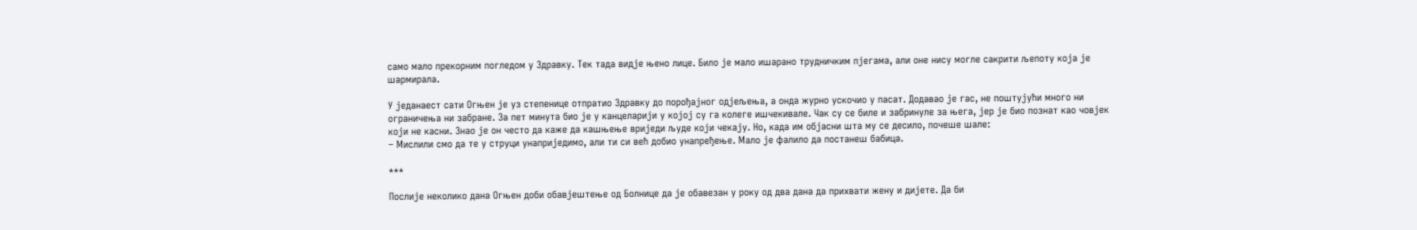само мало прекорним погледом у Здравку. Тек тада видје њено лице. Било је мало ишарано трудничким пјегама, али оне нису могле сакрити љепоту која је шармирала.

У једанаест сати Огњен је уз степенице отпратио Здравку до порођајног одјељења, а онда журно ускочио у пасат. Додавао је гас, не поштујући много ни ограничења ни забране. За пет минута био је у канцеларији у којој су га колеге ишчекивале. Чак су се биле и забринуле за њега, јер је био познат као човјек који не касни. Знао је он често да каже да кашњење вриједи људе који чекају. Но, када им објасни шта му се десило, почеше шале:
– Мислили смо да те у струци унаприједимо, али ти си већ добио унапређење. Мало је фалило да постанеш бабица.

***

Послије неколико дана Огњен доби обавјештење од Болнице да је обавезан у року од два дана да прихвати жену и дијете. Да би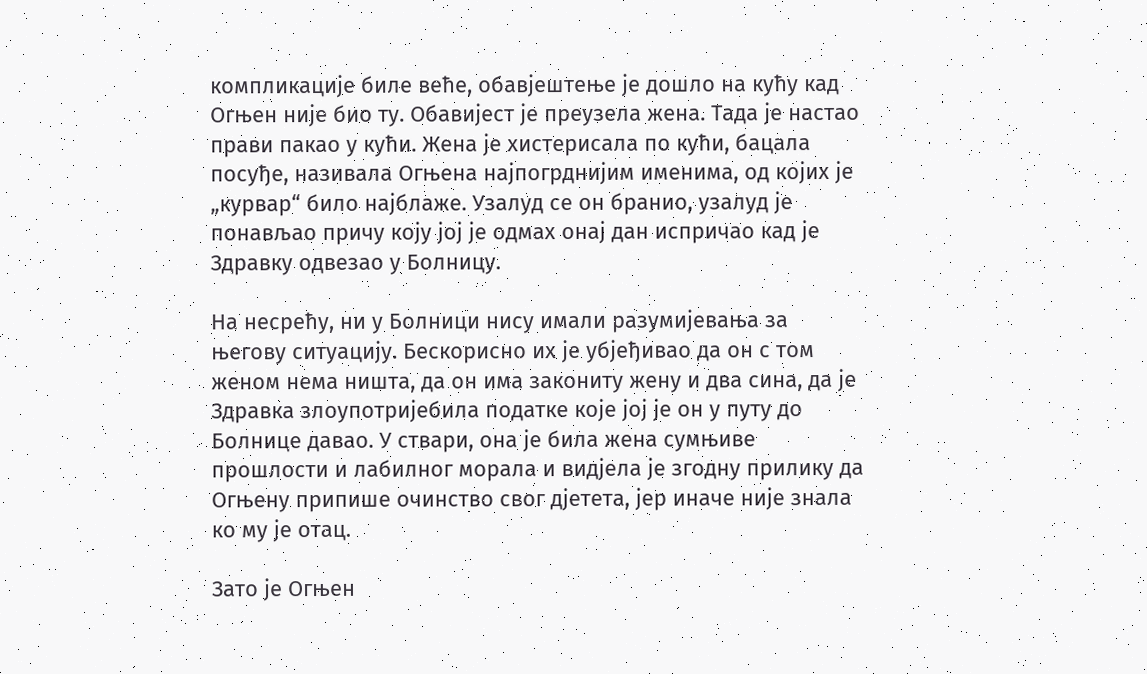компликације биле веће, обавјештење је дошло на кућу кад Огњен није био ту. Обавијест је преузела жена. Тада је настао прави пакао у кући. Жена је хистерисала по кући, бацала посуђе, називала Огњена најпогрднијим именима, од којих је „курвар“ било најблаже. Узалуд се он бранио, узалуд је понављао причу коју јој је одмах онај дан испричао кад је Здравку одвезао у Болницу.

На несрећу, ни у Болници нису имали разумијевања за његову ситуацију. Бескорисно их је убјеђивао да он с том женом нема ништа, да он има закониту жену и два сина, да је Здравка злоупотријебила податке које јој је он у путу до Болнице давао. У ствари, она је била жена сумњиве прошлости и лабилног морала и видјела је згодну прилику да Огњену припише очинство свог дјетета, јер иначе није знала ко му је отац.

Зато је Огњен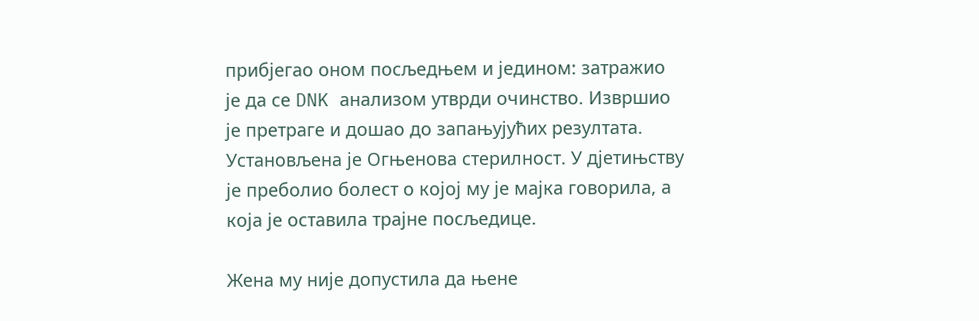прибјегао оном посљедњем и једином: затражио је да се DNK анализом утврди очинство. Извршио је претраге и дошао до запањујућих резултата. Установљена је Огњенова стерилност. У дјетињству је преболио болест о којој му је мајка говорила, а која је оставила трајне посљедице.

Жена му није допустила да њене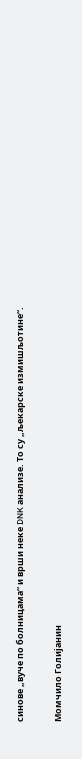синове „вуче по болницама“ и врши неке DNK анализе. То су „љекарске измишљотине“.

Момчило Голијанин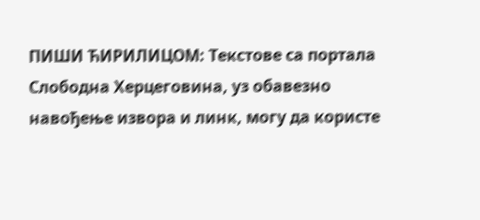ПИШИ ЋИРИЛИЦОМ: Текстове са портала Слободна Херцеговина, уз обавезно навођење извора и линк, могу да користе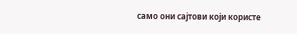само они сајтови који користе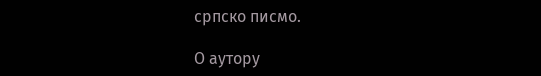српско писмо.

О аутору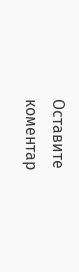Оставите коментар